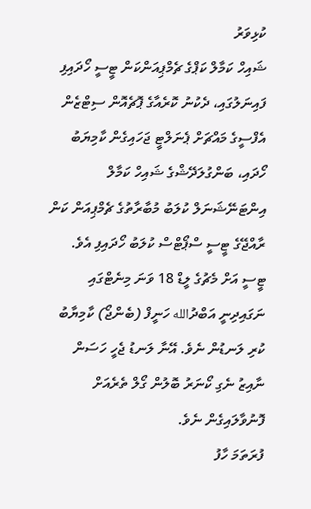ކުޅިވަރު
ޝައިހް ކަމާލް ކަޕްގެ ޗެމްޕިއަންކަން ޓީސީ ހޯދައިފި
ފައިނަލުގައި، ދެކުނު ކޮރެއާގެ ޕޮޗެއޮން ސިޓްޒެން އެފްސީގެ މައްޗަށް ޕެނަލްޓީ ޖަހައިގެން ކާމިޔަބު ހޯދައި، ބަންގުލަދޭޝްގެ ޝައިހް ކަމާލް އިންޓަނޭޝަނަލް ކުލަބު މުބާރާތުގެ ޗެމްޕިއަން ކަން ރާއްޖޭގެ ޓީސީ ސްޕޯޓްސް ކުލަބު ހޯދައިފި އެވެ.
ޓީސީ އަށް މެޗުގެ ލީޑް 18 ވަނަ މިނެޓްގައި ނަގައިދިނީ އަބްދުالله ހަނީފް (ބެންޖޯ) ކާމިޔާބު ކުރި ލަނޑުން ނެވެ. އޭނާ ލަނޑު ޖެހީ ހަސަން ނާއިޒު ނެގި ކޯނަރު ބޮލުން ގޯލް ތެރެއަށް ފޮނުވާލައިގެން ނެވެ.
ފުރަތަމަ ހާފު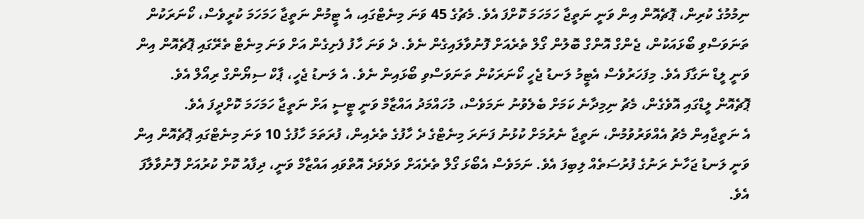ނިމުމުގެ ކުރިން، ޕޮޗެއޮން އިން ވަނީ ނަތީޖާ ހަމަހަމަ ކޮށްފަ އެވެ. މެޗުގެ 45 ވަނަ މިނެޓްގައި، އެ ޓީމުން ނަތީޖާ ހަމަހަމަ ކުރީވެސް، ކޯނަރަކުން ތަނަވަސްވި ބޯޅައަކުން، ޖެންގް އޮންގް ބޮލުން ގޯލް ތެރެއަށް ފޮނުވާލައިގެން ނެވެ. ދެ ވަނަ ހާފު ފެށިގެން އަށް ވަނަ މިނެޓް ތެރޭގައި ޕޮޗެއޮން އިން ވަނީ ލީޑް ނަގާފަ އެވެ. މިފަހަރުވެސް އެޓީމު ލަނޑު ޖެހީ ކޯނަރަކުން ތަނަވަސްވި ބޯޅައިން ނެވެ. އެ ލަނޑު ޖެހީ، ޕާކް ސިޔޯންގް ރިއޯލް އެވެ.
ޕޮޗެއޮން ލީޑްގައި އޮވެގެން، މެޗު ނިމިދާނެ ކަމަށް ބެލެވުނު ނަމަވެސް، މުހައްމަދު އައްޒާމް ވަނީ ޓީސީ އަށް ނަތީޖާ ހަމަހަމަ ކޮށްދީފަ އެވެ.
އެ ނަތީޖާއިން މެޗު އެއްވަރުވުމުން، ނަތީޖާ ނެރުމަށް ކުޅުނު ފަނަރަ މިނެޓްގެ ދެ ހާފުގެ ތެރެއިން، ފުރަތަމަ ހާފުގެ 10 ވަނަ މިނެޓްގައި ޕޮޗެއޮން އިން ވަނީ ލަނޑު ޖަހާނެ ރަނުގެ ފުރުސަތެއް ލިބިފަ އެވެ. ނަމަވެސް އެބޯޅަ ގޯލް ތެރެއަށް ވަދެވަދެ އޮތްވައި އައްޒާމް ވަނީ، ދިފާއު ކޮށް ކުރުއަށް ފޮނުވާލާފަ އެވެ.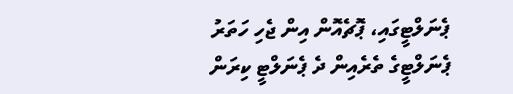ޕެނަލްޓީގައި، ޕޮޗެއޮން އިން ޖެހި ހަތަރު ޕެނަލްޓީގެ ތެރެއިން ދެ ޕެނަލްޓީ ކިރަން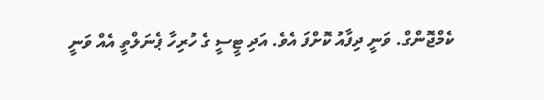ކެމްޖޮންގް. ވަނީ ދިފާއު ކޮށްފަ އެވެ. އަދި ޓީސީ ގެ ހުރިހާ ޕެނަލްތީ އެއް ވަނީ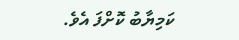ކަމިޔާބު ކޮށްފަ އެވެ.